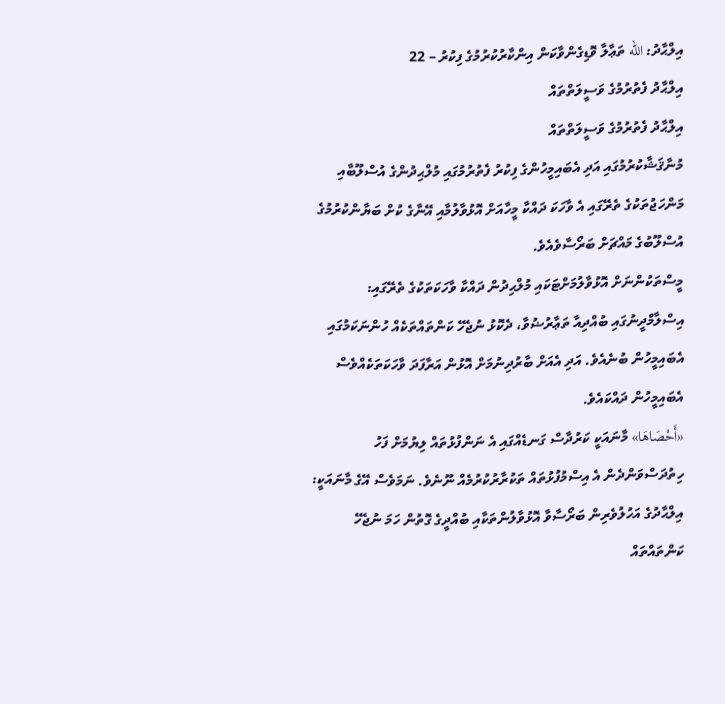އިލްޙާދު: الله ތަޢާލާ ވޮޑިގެންވާކަން އިންކާރުކުރުމުގެ ފިކުރު – 22
އިލްޙާދު ފެތުރުމުގެ ވަސީލަތްތައް
އިލްޙާދު ފެތުރުމުގެ ވަސީލަތްތައް
މުނާޤަޝާކުރުމުގައި އަދި އެބައިމީހުންގެ ފިކުރު ފެތުރުމުގައި މުލްޙިދުންގެ އުސްލޫބާއި މަންހަޖުތަކުގެ ތެރޭގައި އެ ވާހަކަ ދައްކާ މީހާއަށް އޮޅުވާލުމާއި އޭނާގެ ކުށް ބަޔާންކުރުމުގެ އުސްލޫބުގެ މައްޗަށް ބަރޯސާވެއެވެ.
މީސްތަކުންނަށް އޮޅުވާލުމަށްޓަކައި މުލްޙިދުން ދައްކާ ވާހަކަތަކުގެ ތެރޭގައި: އިސްލާމްދީނުގައި ބުއްދިއާ ތަޢާރުޟުވާ، ދެކޮޅު ނުޖެހޭ ކަންތައްތަކެއް ހުންނަކަމުގައި އެބައިމީހުން ބުނެއެވެ. އަދި އެއަށް ބާރުދިނުމަށް އޮޅުން އަރާފަދަ ވާހަކަތަކެއްވެސް އެބައިމީހުން ދައްކައެވެ.
«أَحْصَاهَا» މާނައަކީ ކަރުދާސް ގަނޑެއްގައި އެ ނަންފުޅުތައް ލިޔުމަށް ފަހު ހިތުދަސްވަންދެން އެ އިސްމުފުޅުތައް ތަކުރާރުކުރުމެއް ނޫނެވެ. ނަމަވެސް އޭގެ މާނައަކީ:
އިލްޙާދުގެ އަހުލުވެރިން ބަރޯސާވާ އޮޅުވާލުންތަކާއި ބުއްދީގެ ގޮތުން ހަމަ ނުޖެހޭ ކަންތައްތައް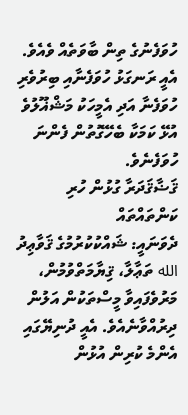ހުވަފެނުގެ ތިން ބާވަތެއް ވެއެވެ. އެއީ ރަނގަޅު ހުވަފެނާއި ބިރުވެރި ހުވަފެނާ އަދި އެމީހަކު މަޝްޣޫލުވެ އުޅޭ ކަމަކާ ބެހޭގޮތުން ފެންނަ ހުވަފެނެވެ.
ޤަޟާޤަދަރާ ގުޅުން ހުރި ކަންތައްތައް
ދެވަނައީ: ޝައްކުކުރުމުގެ ޤަވާޢިދު
الله ތަޢާލާ، ޤިޔާމަތްވުމުން، މަރުވެފައިވާ މީސްތަކުން އަލުން ދިރުއްވާނެއެވެ. އެއީ ދުނިޔޭގައި އެންމެ ކުރިން އުޅުން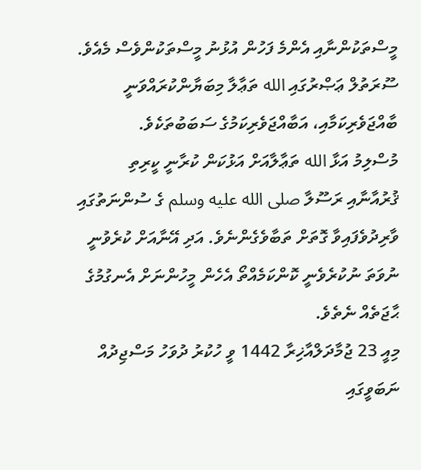މީސްތަކުންނާއި އެންމެ ފަހުން އުޅުނު މީސްތަކުންވެސް މެއެވެ.
ސޫރަތުލް ޢަޞްރުގައި الله ތަޢާލާ މިބަޔާންކުރައްވަނީ ބާއްޖަވެރިކަމާއި، އަބާއްޖަވެރިކަމުގެ ސަބަބުތަކެވެ.
މުސްލިމު އަޅާ الله ތަޢާލާއަށް އަޅުކަން ކުރާނީ ކީރިތި ޤުރުއާނާއި ރަސޫލާ صلى الله عليه وسلم ގެ ސުންނަތުގައި ވާރިދުވެފައިވާ ގޮތަށް ތަބާވެގެންނެވެ. އަދި އޭނާއަށް ކުރެވުނީ ނުވަތަ ނުކުރެވެނީ ކޮންކަމެއްތޯ އެހެން މީހުންނަށް އެނގުމުގެ ޙާޖަތެއް ނެތެވެ.
މިއީ 23 ޖުމާދަލްއާޚިރާ 1442 ވީ ހުކުރު ދުވަހު މަސްޖިދުއް ނަބަވީގައި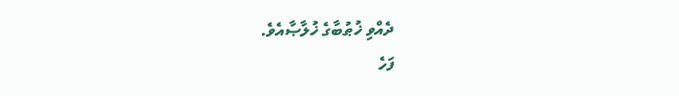ދެއްވި ޚުޠުބާގެ ޚުލާޞާއެވެ.
ފަހެ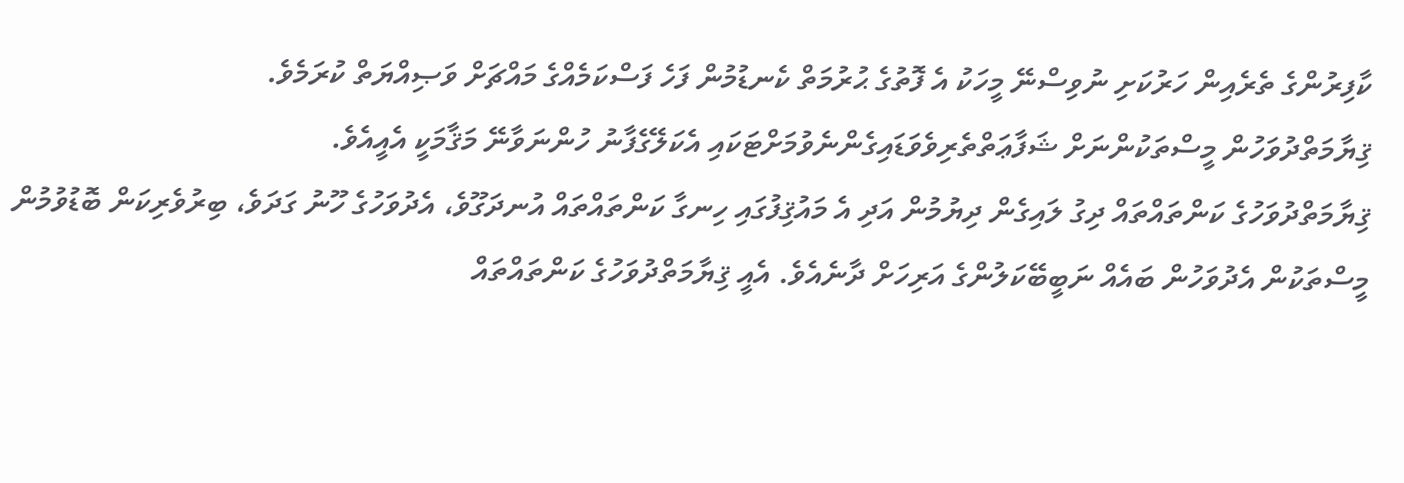ކާފިރުންގެ ތެރެއިން ހަރުކަށި ނުވިސްނޭ މީހަކު އެ ފޮތުގެ ޙުރުމަތް ކެނޑުމުން ފަހެ ފަސްކަމެއްގެ މައްޗަށް ވަޞިއްޔަތް ކުރަމެވެ.
ޤިޔާމަތްދުވަހުން މީސްތަކުންނަށް ޝަފާޢަތްތެރިވެވަޑައިގެންނެވުމަށްޓަކައި އެކަލޭގެފާނު ހުންނަވާނޭ މަޤާމަކީ އެއީއެވެ.
ޤިޔާމަތްދުވަހުގެ ކަންތައްތައް ދިގު ލައިގެން ދިޔުމުން އަދި އެ މައުޤިފުގައި ހިނގާ ކަންތައްތައް އުނދަގޫވެ، އެދުވަހުގެ ހޫނު ގަދަވެ، ބިރުވެރިކަން ބޮޑުވުމުން މީސްތަކުން އެދުވަހުން ބައެއް ނަބީބޭކަލުންގެ އަރިހަށް ދާނެއެވެ. އެއީ ޤިޔާމަތްދުވަހުގެ ކަންތައްތައް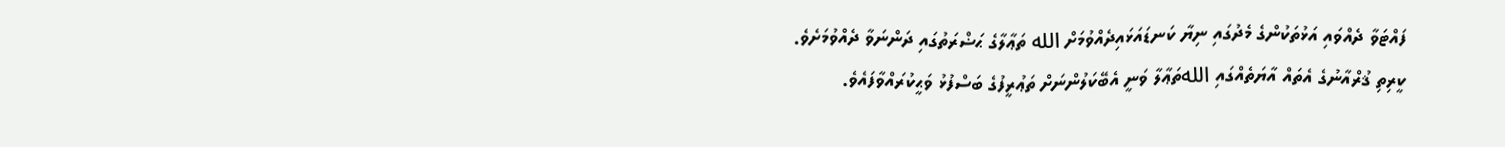ފައްޓަވާ ދެއްވައި އަޅުތަކުންގެ މެދުގައި ނިޔާ ކަނޑައަޅައިދެއްވުމަށް الله ތަޢާލާގެ ޙަޟްރަތުގައި ދަންނަވާ ދެއްވުމަށެވެ.
ކީރިތި ޤުރްއާނުގެ އެތައް އާޔަތެއްގައި اللهތަޢާލާ ވަނީ އެބޭކަލުންނަށް ތަޢުރީފުގެ ބަސްފުޅު ވަޙީކުރައްވާފައެވެ.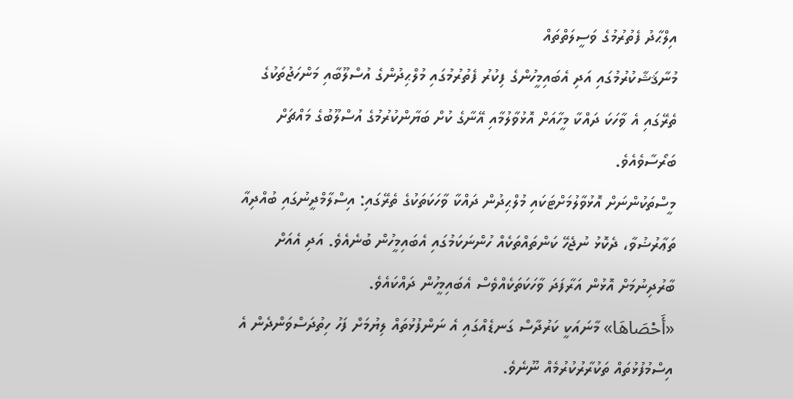އިލްޙާދު ފެތުރުމުގެ ވަސީލަތްތައް
މުނާޤަޝާކުރުމުގައި އަދި އެބައިމީހުންގެ ފިކުރު ފެތުރުމުގައި މުލްޙިދުންގެ އުސްލޫބާއި މަންހަޖުތަކުގެ ތެރޭގައި އެ ވާހަކަ ދައްކާ މީހާއަށް އޮޅުވާލުމާއި އޭނާގެ ކުށް ބަޔާންކުރުމުގެ އުސްލޫބުގެ މައްޗަށް ބަރޯސާވެއެވެ.
މީސްތަކުންނަށް އޮޅުވާލުމަށްޓަކައި މުލްޙިދުން ދައްކާ ވާހަކަތަކުގެ ތެރޭގައި: އިސްލާމްދީނުގައި ބުއްދިއާ ތަޢާރުޟުވާ، ދެކޮޅު ނުޖެހޭ ކަންތައްތަކެއް ހުންނަކަމުގައި އެބައިމީހުން ބުނެއެވެ. އަދި އެއަށް ބާރުދިނުމަށް އޮޅުން އަރާފަދަ ވާހަކަތަކެއްވެސް އެބައިމީހުން ދައްކައެވެ.
«أَحْصَاهَا» މާނައަކީ ކަރުދާސް ގަނޑެއްގައި އެ ނަންފުޅުތައް ލިޔުމަށް ފަހު ހިތުދަސްވަންދެން އެ އިސްމުފުޅުތައް ތަކުރާރުކުރުމެއް ނޫނެވެ.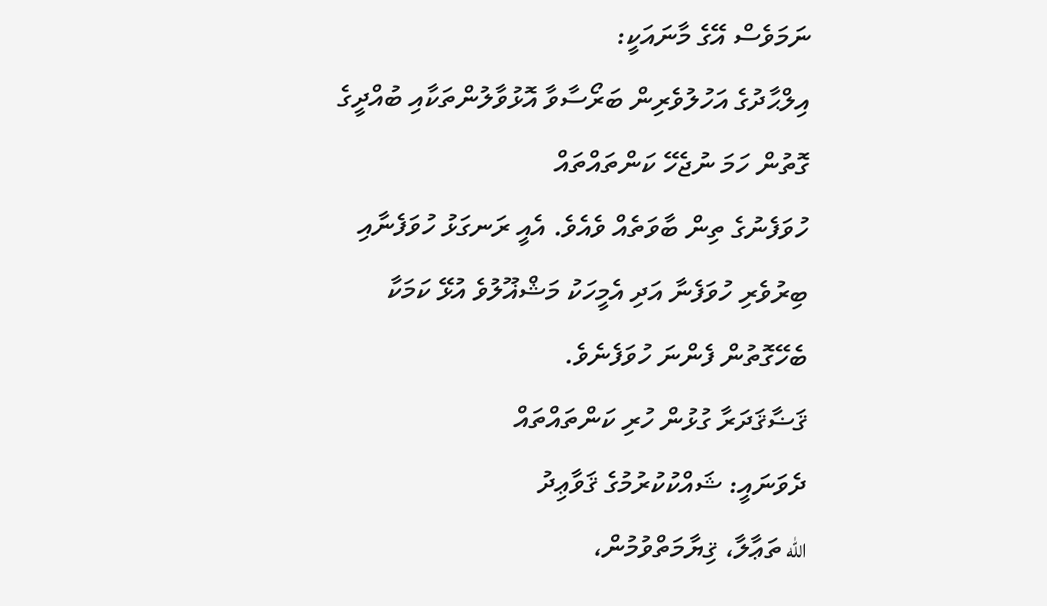ނަމަވެސް އޭގެ މާނައަކީ:
އިލްޙާދުގެ އަހުލުވެރިން ބަރޯސާވާ އޮޅުވާލުންތަކާއި ބުއްދީގެ ގޮތުން ހަމަ ނުޖެހޭ ކަންތައްތައް
ހުވަފެނުގެ ތިން ބާވަތެއް ވެއެވެ. އެއީ ރަނގަޅު ހުވަފެނާއި ބިރުވެރި ހުވަފެނާ އަދި އެމީހަކު މަޝްޣޫލުވެ އުޅޭ ކަމަކާ ބެހޭގޮތުން ފެންނަ ހުވަފެނެވެ.
ޤަޟާޤަދަރާ ގުޅުން ހުރި ކަންތައްތައް
ދެވަނައީ: ޝައްކުކުރުމުގެ ޤަވާޢިދު
الله ތަޢާލާ، ޤިޔާމަތްވުމުން،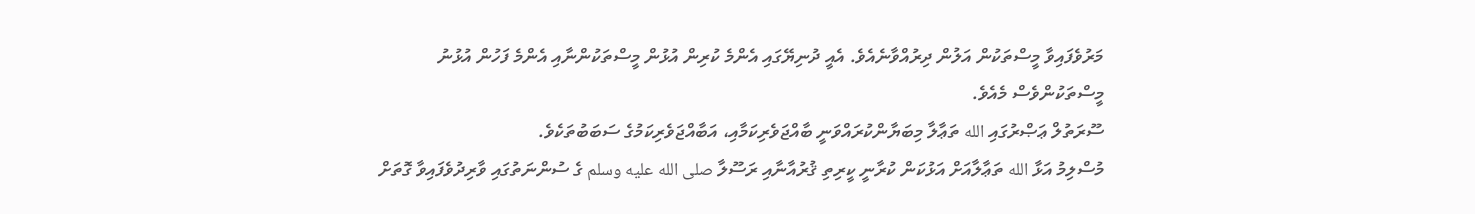މަރުވެފައިވާ މީސްތަކުން އަލުން ދިރުއްވާނެއެވެ. އެއީ ދުނިޔޭގައި އެންމެ ކުރިން އުޅުން މީސްތަކުންނާއި އެންމެ ފަހުން އުޅުނު މީސްތަކުންވެސް މެއެވެ.
ސޫރަތުލް ޢަޞްރުގައި الله ތަޢާލާ މިބަޔާންކުރައްވަނީ ބާއްޖަވެރިކަމާއި، އަބާއްޖަވެރިކަމުގެ ސަބަބުތަކެވެ.
މުސްލިމު އަޅާ الله ތަޢާލާއަށް އަޅުކަން ކުރާނީ ކީރިތި ޤުރުއާނާއި ރަސޫލާ صلى الله عليه وسلم ގެ ސުންނަތުގައި ވާރިދުވެފައިވާ ގޮތަށް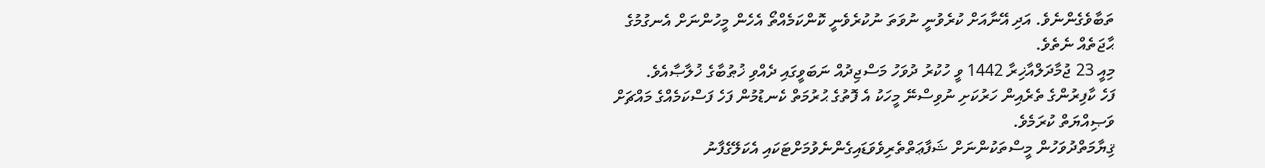ތަބާވެގެންނެވެ. އަދި އޭނާއަށް ކުރެވުނީ ނުވަތަ ނުކުރެވެނީ ކޮންކަމެއްތޯ އެހެން މީހުންނަށް އެނގުމުގެ ޙާޖަތެއް ނެތެވެ.
މިއީ 23 ޖުމާދަލްއާޚިރާ 1442 ވީ ހުކުރު ދުވަހު މަސްޖިދުއް ނަބަވީގައި ދެއްވި ޚުޠުބާގެ ޚުލާޞާއެވެ.
ފަހެ ކާފިރުންގެ ތެރެއިން ހަރުކަށި ނުވިސްނޭ މީހަކު އެ ފޮތުގެ ޙުރުމަތް ކެނޑުމުން ފަހެ ފަސްކަމެއްގެ މައްޗަށް ވަޞިއްޔަތް ކުރަމެވެ.
ޤިޔާމަތްދުވަހުން މީސްތަކުންނަށް ޝަފާޢަތްތެރިވެވަޑައިގެންނެވުމަށްޓަކައި އެކަލޭގެފާނު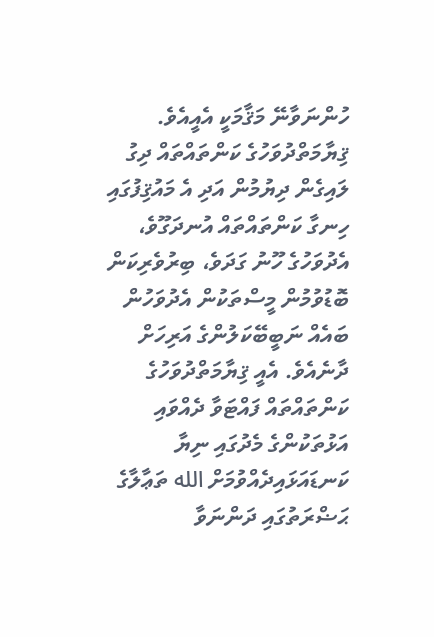ހުންނަވާނޭ މަޤާމަކީ އެއީއެވެ.
ޤިޔާމަތްދުވަހުގެ ކަންތައްތައް ދިގު ލައިގެން ދިޔުމުން އަދި އެ މައުޤިފުގައި ހިނގާ ކަންތައްތައް އުނދަގޫވެ، އެދުވަހުގެ ހޫނު ގަދަވެ، ބިރުވެރިކަން ބޮޑުވުމުން މީސްތަކުން އެދުވަހުން ބައެއް ނަބީބޭކަލުންގެ އަރިހަށް ދާނެއެވެ. އެއީ ޤިޔާމަތްދުވަހުގެ ކަންތައްތައް ފައްޓަވާ ދެއްވައި އަޅުތަކުންގެ މެދުގައި ނިޔާ ކަނޑައަޅައިދެއްވުމަށް الله ތަޢާލާގެ ޙަޟްރަތުގައި ދަންނަވާ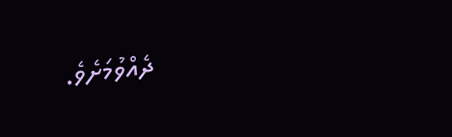ދެއްވުމަށެވެ.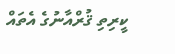ކީރިތި ޤުރްއާނުގެ އެތައް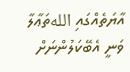އާޔަތެއްގައި اللهތަޢާލާ ވަނީ އެބޭކަލުންނަށް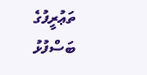ތަޢުރީފުގެ ބަސްފުޅު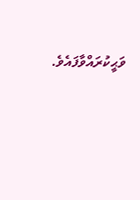ވަޙީކުރައްވާފައެވެ.